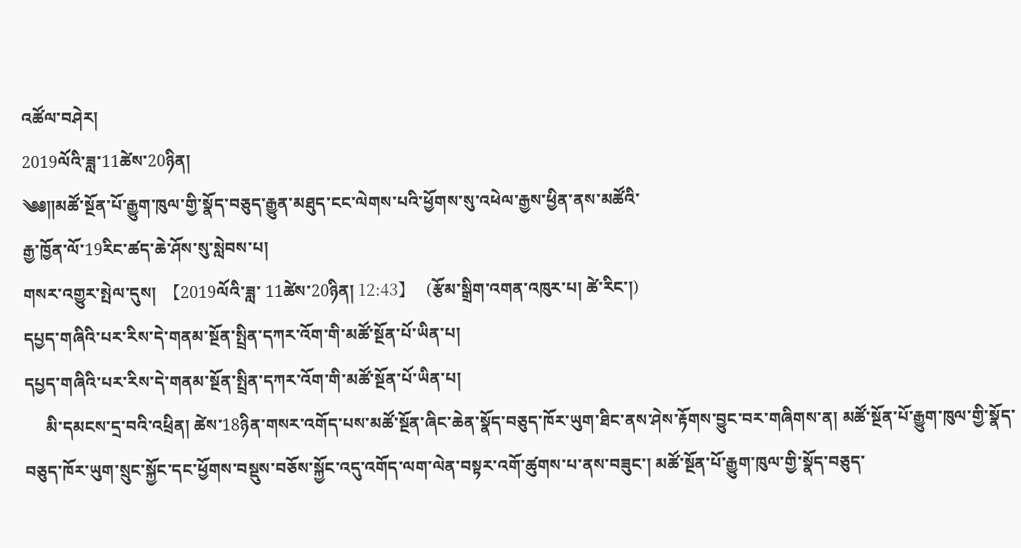འཚོལ་བཤེར།
2019ལོའི་ཟླ་11ཚེས་20ཉིན།
༄༅༎མཚོ་སྔོན་པོ་རྒྱུག་ཁུལ་གྱི་སྣོད་བཅུད་རྒྱུན་མཐུད་ངང་ལེགས་པའི་ཕྱོགས་སུ་འཕེལ་རྒྱས་ཕྱིན་ནས་མཚོའི་
རྒྱ་ཁྱོན་ལོ་19རིང་ཚད་ཆེ་ཤོས་སུ་སླེབས་པ།
གསར་འགྱུར་སྤེལ་དུས།  【2019ལོའི་ཟླ་ 11ཚེས་20ཉིན། 12:43】   (རྩོམ་སྒྲིག་འགན་འཁུར་པ། ཚེ་རིང་།)
དཔྱད་གཞིའི་པར་རིས་དེ་གནམ་སྔོན་སྤྲིན་དཀར་འོག་གི་མཚོ་སྔོན་པོ་ཡིན་པ།
དཔྱད་གཞིའི་པར་རིས་དེ་གནམ་སྔོན་སྤྲིན་དཀར་འོག་གི་མཚོ་སྔོན་པོ་ཡིན་པ།
     མི་དམངས་དྲ་བའི་འཕྲིན། ཚེས་18ཉིན་གསར་འགོད་པས་མཚོ་སྔོན་ཞིང་ཆེན་སྣོད་བཅུད་ཁོར་ཡུག་ཐིང་ནས་ཤེས་རྟོགས་བྱུང་བར་གཞིགས་ན། མཚོ་སྔོན་པོ་རྒྱུག་ཁུལ་གྱི་སྣོད་བཅུད་ཁོར་ཡུག་སྲུང་སྐྱོང་དང་ཕྱོགས་བསྡུས་བཅོས་སྐྱོང་འདུ་འགོད་ལག་ལེན་བསྟར་འགོ་ཚུགས་པ་ནས་བཟུང་། མཚོ་སྔོན་པོ་རྒྱུག་ཁུལ་གྱི་སྣོད་བཅུད་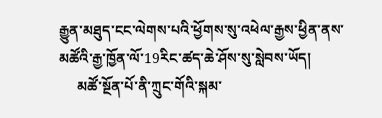རྒྱུན་མཐུད་ངང་ལེགས་པའི་ཕྱོགས་སུ་འཕེལ་རྒྱས་ཕྱིན་ནས་མཚོའི་རྒྱ་ཁྱོན་ལོ་19རིང་ཚད་ཆེ་ཤོས་སུ་སླེབས་ཡོད།
     མཚོ་སྔོན་པོ་ནི་ཀྲུང་གོའི་སྐམ་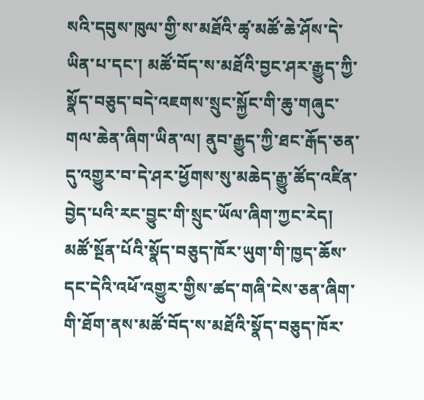སའི་དབུས་ཁུལ་གྱི་ས་མཐོའི་ཚྭ་མཚོ་ཆེ་ཤོས་དེ་ཡིན་པ་དང་། མཚོ་བོད་ས་མཐོའི་བྱང་ཤར་རྒྱུད་ཀྱི་སྣོད་བཅུད་བདེ་འཇགས་སྲུང་སྐྱོང་གི་ཆུ་གཞུང་གལ་ཆེན་ཞིག་ཡིན་ལ། ནུབ་རྒྱུད་ཀྱི་ཐང་རྒོད་ཅན་དུ་འགྱུར་བ་དེ་ཤར་ཕྱོགས་སུ་མཆེད་རྒྱུ་ཚོད་འཛིན་བྱེད་པའི་རང་བྱུང་གི་སྲུང་ཡོལ་ཞིག་ཀྱང་རེད། མཚོ་སྔོན་པོའི་སྣོད་བཅུད་ཁོར་ཡུག་གི་ཁྱད་ཆོས་དང་དེའི་འཕོ་འགྱུར་གྱིས་ཚད་གཞི་ངེས་ཅན་ཞིག་གི་ཐོག་ནས་མཚོ་བོད་ས་མཐོའི་སྣོད་བཅུད་ཁོར་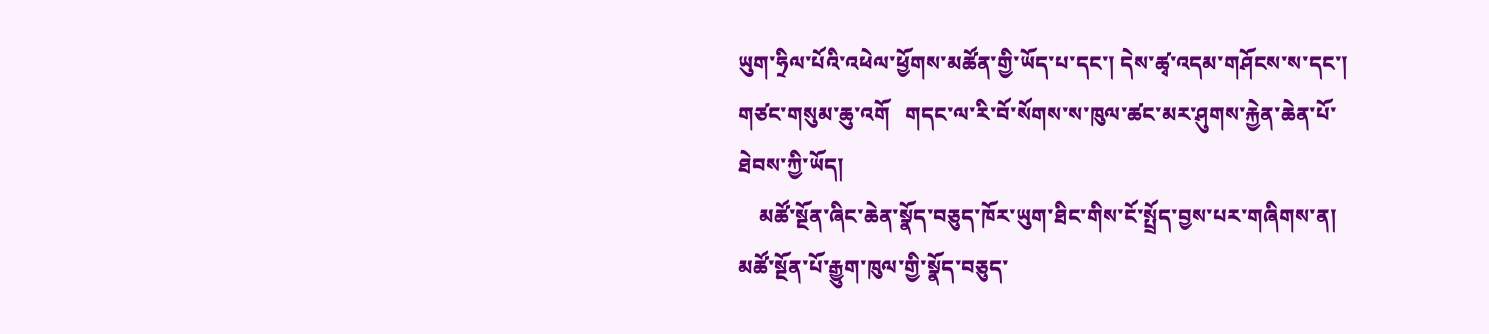ཡུག་ཧྲིལ་པོའི་འཕེལ་ཕྱོགས་མཚོན་གྱི་ཡོད་པ་དང་། དེས་ཚྭ་འདམ་གཤོངས་ས་དང་། གཙང་གསུམ་ཆུ་འགོ   གདང་ལ་རི་བོ་སོགས་ས་ཁུལ་ཚང་མར་ཤུགས་རྐྱེན་ཆེན་པོ་ཐེབས་ཀྱི་ཡོད།
    མཚོ་སྔོན་ཞིང་ཆེན་སྣོད་བཅུད་ཁོར་ཡུག་ཐིང་གིས་ངོ་སྤྲོད་བྱས་པར་གཞིགས་ན། མཚོ་སྔོན་པོ་རྒྱུག་ཁུལ་གྱི་སྣོད་བཅུད་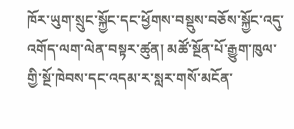ཁོར་ཡུག་སྲུང་སྐྱོང་དང་ཕྱོགས་བསྡུས་བཅོས་སྐྱོང་འདུ་འགོད་ལག་ལེན་བསྟར་ཚུན། མཚོ་སྔོན་པོ་རྒྱུག་ཁུལ་གྱི་སྔོ་ཁེབས་དང་འདམ་ར་སླར་གསོ་མངོན་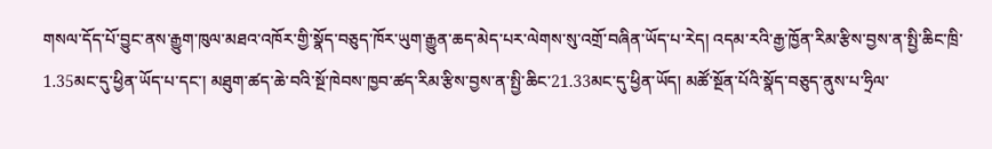གསལ་དོད་པོ་བྱུང་ནས་རྒྱུག་ཁུལ་མཐའ་འཁོར་གྱི་སྣོད་བཅུད་ཁོར་ཡུག་རྒྱུན་ཆད་མེད་པར་ལེགས་སུ་འགྲོ་བཞིན་ཡོད་པ་རེད། འདམ་རའི་རྒྱ་ཁྱོན་རིམ་རྩིས་བྱས་ན་སྤྱི་ཆིང་ཁྲི་1.35མང་དུ་ཕྱིན་ཡོད་པ་དང་། མཐུག་ཚད་ཆེ་བའི་སྔོ་ཁེབས་ཁྱབ་ཚད་རིམ་རྩིས་བྱས་ན་སྤྱི་ཆིང་21.33མང་དུ་ཕྱིན་ཡོད། མཚོ་སྔོན་པོའི་སྣོད་བཅུད་ནུས་པ་ཧྲིལ་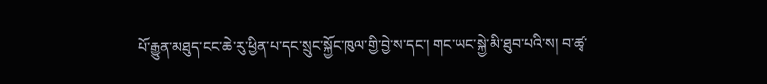པོ་རྒྱུན་མཐུད་ངང་ཆེ་རུ་ཕྱིན་པ་དང་སྲུང་སྐྱོང་ཁུལ་གྱི་བྱེ་ས་དང་། གང་ཡང་སྐྱེ་མི་ཐུབ་པའི་ས། བ་ཚྭ་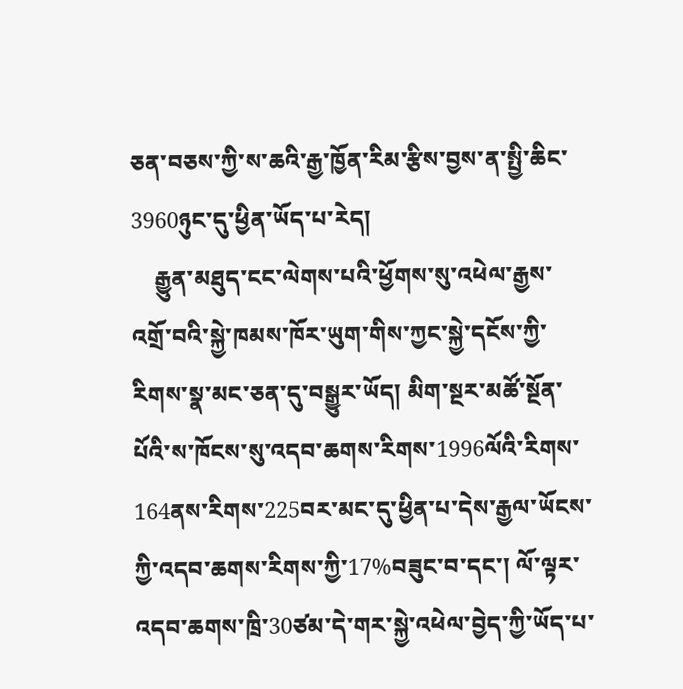ཅན་བཅས་ཀྱི་ས་ཆའི་རྒྱ་ཁྱོན་རིམ་རྩིས་བྱས་ན་སྤྱི་ཆིང་3960ཉུང་དུ་ཕྱིན་ཡོད་པ་རེད།
    རྒྱུན་མཐུད་ངང་ལེགས་པའི་ཕྱོགས་སུ་འཕེལ་རྒྱས་འགྲོ་བའི་སྐྱེ་ཁམས་ཁོར་ཡུག་གིས་ཀྱང་སྐྱེ་དངོས་ཀྱི་རིགས་སྣ་མང་ཅན་དུ་བསྒྱུར་ཡོད། མིག་སྔར་མཚོ་སྔོན་པོའི་ས་ཁོངས་སུ་འདབ་ཆགས་རིགས་1996ལོའི་རིགས་164ནས་རིགས་225བར་མང་དུ་ཕྱིན་པ་དེས་རྒྱལ་ཡོངས་ཀྱི་འདབ་ཆགས་རིགས་ཀྱི་17%བཟུང་བ་དང་། ལོ་ལྟར་འདབ་ཆགས་ཁྲི་30ཙམ་དེ་གར་སྐྱེ་འཕེལ་བྱེད་ཀྱི་ཡོད་པ་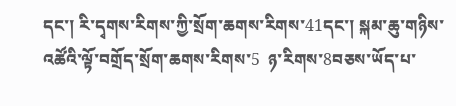དང་། རི་དྭགས་རིགས་ཀྱི་སྲོག་ཆགས་རིགས་41དང་། སྐམ་ཆུ་གཉིས་འཚོའི་ལྟོ་བགྲོད་སྲོག་ཆགས་རིགས་5  ཉ་རིགས་8བཅས་ཡོད་པ་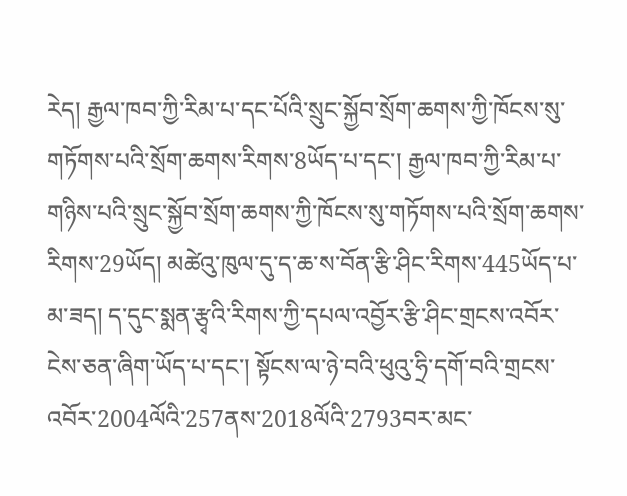རེད། རྒྱལ་ཁབ་ཀྱི་རིམ་པ་དང་པོའི་སྲུང་སྐྱོབ་སྲོག་ཆགས་ཀྱི་ཁོངས་སུ་གཏོགས་པའི་སྲོག་ཆགས་རིགས་8ཡོད་པ་དང་། རྒྱལ་ཁབ་ཀྱི་རིམ་པ་གཉིས་པའི་སྲུང་སྐྱོབ་སྲོག་ཆགས་ཀྱི་ཁོངས་སུ་གཏོགས་པའི་སྲོག་ཆགས་རིགས་29ཡོད། མཚེའུ་ཁུལ་དུ་ད་ཆ་ས་བོན་རྩི་ཤིང་རིགས་445ཡོད་པ་མ་ཟད། ད་དུང་སྨན་རྩྭའི་རིགས་ཀྱི་དཔལ་འབྱོར་རྩི་ཤིང་གྲངས་འབོར་ངེས་ཅན་ཞིག་ཡོད་པ་དང་། སྟོངས་ལ་ཉེ་བའི་ཕུའུ་ཧྲི་དགོ་བའི་གྲངས་འབོར་2004ལོའི་257ནས་2018ལོའི་2793བར་མང་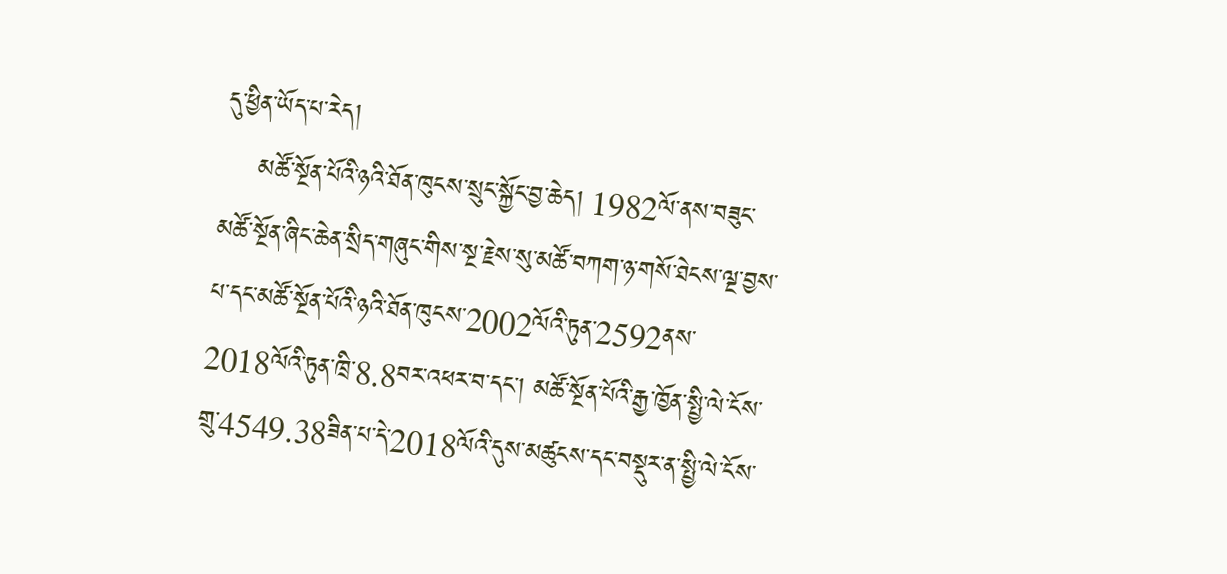དུ་ཕྱིན་ཡོད་པ་རེད།
    མཚོ་སྔོན་པོའི་ཉའི་ཐོན་ཁུངས་སྲུང་སྐྱོང་བྱ་ཆེད། 1982ལོ་ནས་བཟུང་མཚོ་སྔོན་ཞིང་ཆེན་སྲིད་གཞུང་གིས་སྔ་རྗེས་སུ་མཚོ་བཀག་ཉ་གསོ་ཐེངས་ལྔ་བྱས་པ་དང་མཚོ་སྔོན་པོའི་ཉའི་ཐོན་ཁུངས་2002ལོའི་ཏུན་2592ནས་2018ལོའི་ཏུན་ཁྲི་8.8བར་འཕར་བ་དང་། མཚོ་སྔོན་པོའི་རྒྱ་ཁྱོན་སྤྱི་ལེ་ངོས་གྲུ་4549.38ཟིན་པ་དེ་2018ལོའི་དུས་མཚུངས་དང་བསྡུར་ན་སྤྱི་ལེ་ངོས་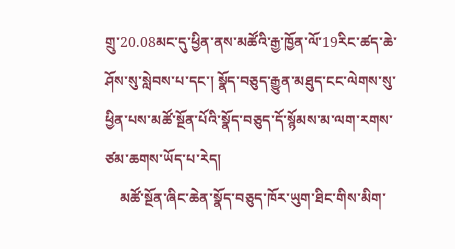གྲུ་20.08མང་དུ་ཕྱིན་ནས་མཚོའི་རྒྱ་ཁྱོན་ལོ་19རིང་ཚད་ཆེ་ཤོས་སུ་སླེབས་པ་དང་། སྣོད་བཅུད་རྒྱུན་མཐུད་ངང་ལེགས་སུ་ཕྱིན་པས་མཚོ་སྔོན་པོའི་སྣོད་བཅུད་དོ་སྙོམས་མ་ལག་རགས་ཙམ་ཆགས་ཡོད་པ་རེད།
    མཚོ་སྔོན་ཞིང་ཆེན་སྣོད་བཅུད་ཁོར་ཡུག་ཐིང་གིས་མིག་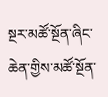སྔར་མཚོ་སྔོན་ཞིང་ཆེན་གྱིས་མཚོ་སྔོན་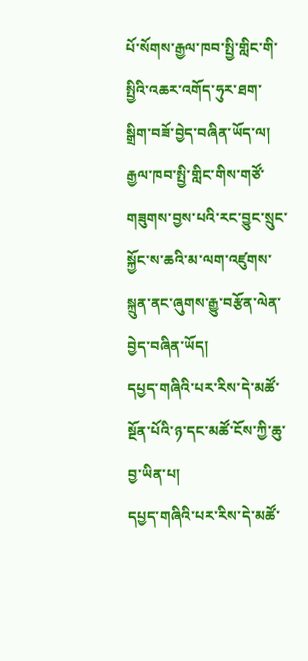པོ་སོགས་རྒྱལ་ཁབ་སྤྱི་གླིང་གི་སྤྱིའི་འཆར་འགོད་ཧུར་ཐག་སྒྲིག་བཟོ་བྱེད་བཞིན་ཡོད་ལ། རྒྱལ་ཁབ་སྤྱི་གླིང་གིས་གཙོ་གཟུགས་བྱས་པའི་རང་བྱུང་སྲུང་སྐྱོང་ས་ཆའི་མ་ལག་འཛུགས་སྐྲུན་ནང་ཞུགས་རྒྱུ་བརྩོན་ལེན་བྱེད་བཞིན་ཡོད།
དཔྱད་གཞིའི་པར་རིས་དེ་མཚོ་སྔོན་པོའི་ཉ་དང་མཚོ་ངོས་ཀྱི་ཆུ་བྱ་ཡིན་པ།
དཔྱད་གཞིའི་པར་རིས་དེ་མཚོ་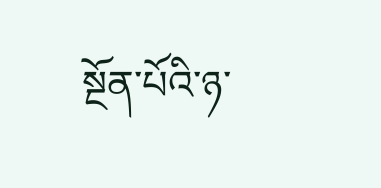སྔོན་པོའི་ཉ་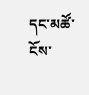དང་མཚོ་ངོས་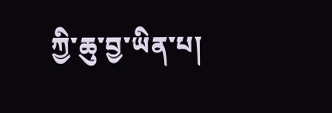ཀྱི་ཆུ་བྱ་ཡིན་པ།